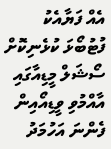އެއް ފަޔާއެކު ފުޓުބޯޅަ ކުޅެނިކޮށް ސޯޝަލް މީޑިއާގައި އާއްމުވި ވީޑިއޯއިން ފެންނަ އަހުމަދު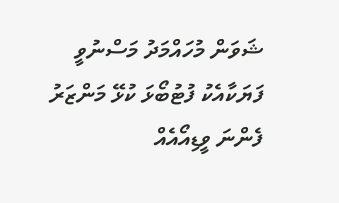ޝަވަން މުހައްމަދު މަސްނުވީ ފަޔަކާއެކު ފުޓުބޯޅަ ކުޅޭ މަންޒަރު ފެންނަ ވީޑިއޯއެއް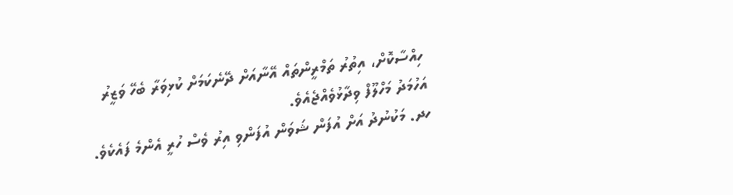ހިއްސާކޮށް، އިތުރު ތަމްރީންތައް އޭނާއަށް ދޭނެކަމަށް ކުޅިވަރާ ބެހޭ ވަޒީރު އަހުމަދު މަހްލޫފް ވިދާޅުވެއްޖެއެވެ.
ހދ. މަކުނުދު އަށް އުފަން ޝަވަން އުފަންވި އިރު ވެސް ހުރީ އެންމެ ފައެކެވެ.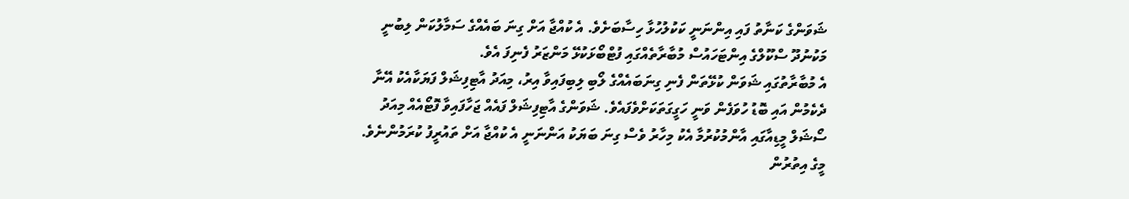ޝަވަންގެ ކަނާތު ފައި އިންނަނީ ކަކުލުހުޅާ ހިސާބަށެވެ. އެ ކުއްޖާ އަށް ގިނަ ބައެއްގެ ސަމާލުކަން ލިބުނީ މަކުނުދޫ ސްކޫލްގެ އިންޓަހައުސް މުބާރާތެއްގައި ފުޓްބޯޅަކުޅޭ މަންޒަރު ފެނިފަ އެވެ.
އެ މުބާރާތުގައި ޝަވަން ކުޅޭތަން ފެނި ގިނަބައެއްގެ ލޯބި ލިބިފައިވާ އިރު، މިއަދު އާޓިފިޝަލް ފަޔަކާއެކު އޭނާ ދެކެމުން އައި ބޮޑު ހުވަފެން ވަނީ ހަގީގަތަކަށްވެފައެވެ. ޝަވަންގެ އާޓިފިޝަލް ފައެއް ޖަހާފައިވާ ފޮޓޯއެއް މިއަދު ސޯޝަލް މީޑިއާގައި އާންމުކުރުމާ އެކު މިހާރު ވެސް ގިނަ ބަޔަކު އަންނަނީ އެ ކުއްޖާ އަށް ތައުރީފު ކުރަމުންނެވެ.
މީގެ އިތުރުން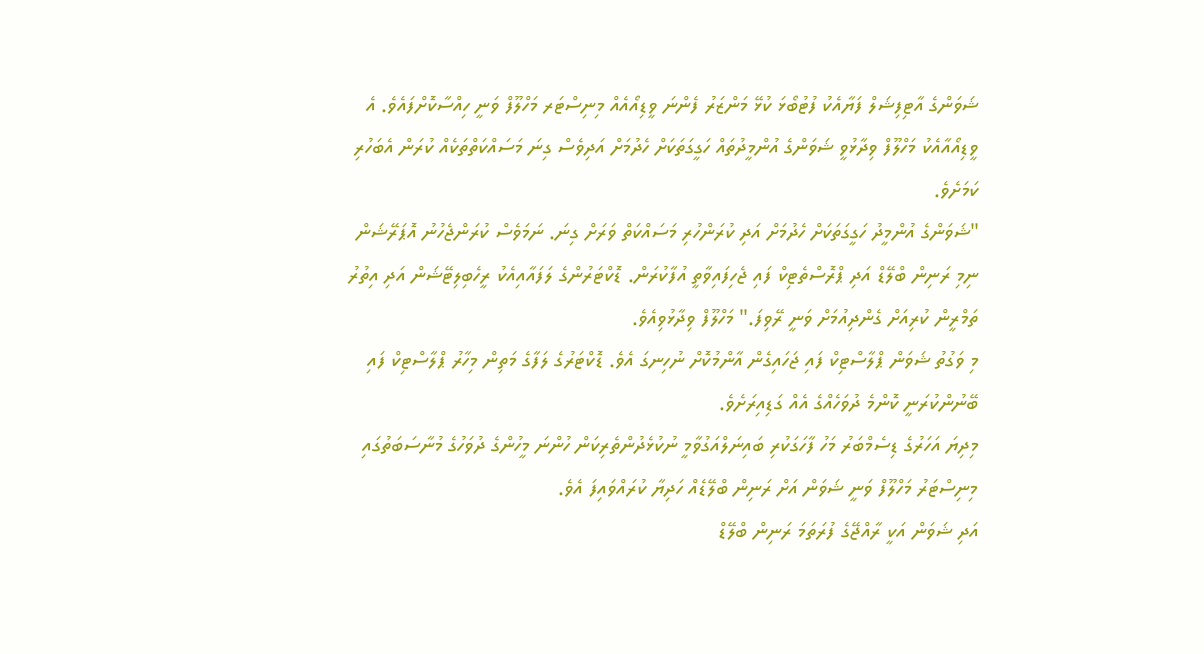ޝަވަންގެ އާޓިފިޝަލް ފަޔާއެކު ފުޓުބޯޅަ ކުޅޭ މަންޒަރު ފެންނަ ވީޑިއޯއެއް މިނިސްޓަރ މަހްލޫފް ވަނީ ހިއްސާކޮށްފައެވެ. އެ ވީޑިއޯއާއެކު މަހްލޫފް ވިދާޅުވީ ޝަވަންގެ އުންމީދުތައް ހަގީގަތަކަށް ހެދުމަށް އަދިވެސް ގިނަ މަސައްކަތްތަކެއް ކުރަން އެބަހުރި ކަމަށެވެ.
"ޝަވަންގެ އުންމީދު ހަގީގަތަކަށް ހެދުމަށް އަދި ކުރަންހުރި މަސައްކަތް ވަރަށް ގިނަ. ނަމަވެސް ކުރަންޖެހުނު އޮޕަރޭޝަން ނިމި ރަނިން ބްލޭޑް އަދި ޕްރޮސްތެޓިކް ފައި ޖެހިފައިވާތީ އުފާކުރަން. ޑޮކްޓަރުންގެ ލަފައާއިއެކު ރީހެބިލިޓޭޝަން އަދި އިތުރު ތަމްރީން ކުރިއަށް ގެންދިއުމަށް ވަނީ ރޭވިފަ." މަހްލޫފް ވިދާޅުވިއެވެ.
މި ވަގުތު ޝަވަން ޕްލާސްޓިކް ފައި ޖަހައިގެން އާންމުކޮށް ނުހިނގަ އެވެ. ޑޮކްޓަރުގެ ލަފާގެ މަތިން މިހާރު ޕްލާސްޓިކް ފައި ބޭނުންކުރަނީ ކޮންމެ ދުވަހެއްގެ އެއް ގަޑިއިރަށެވެ.
މިދިޔަ އަހަރުގެ ޑިސެމްބަރު މަހު ފާހަގަކުރި ބައިނަލްއަގުވާމީ ނުކުޅެދުންތެރިކަން ހުންނަ މީހުންގެ ދުވަހުގެ މުނާސަބަތުގައި މިނިސްޓަރު މަހްލޫފް ވަނީ ޝަވަން އަށް ރަނިން ބްލޭޑެއް ހަދިޔާ ކުރައްވައިފަ އެވެ.
އަދި ޝަވަން އަކީ ރާއްޖޭގެ ފުރަތަމަ ރަނިން ބްލޭޑް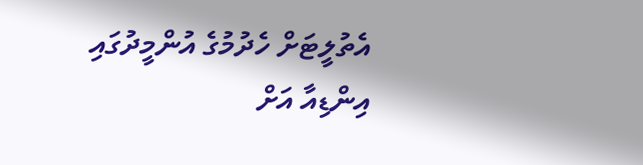އެތުލީޓަށް ހެދުމުގެ އުންމީދުގައި އިންޑިއާ އަށް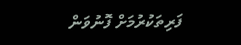ފަރިތަކުރުމަށް ފޮނުވަން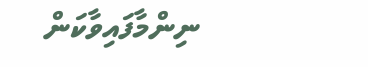ނިންމާފައިވާކަން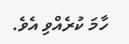ހާމަ ކުރެއްވި އެވެ.